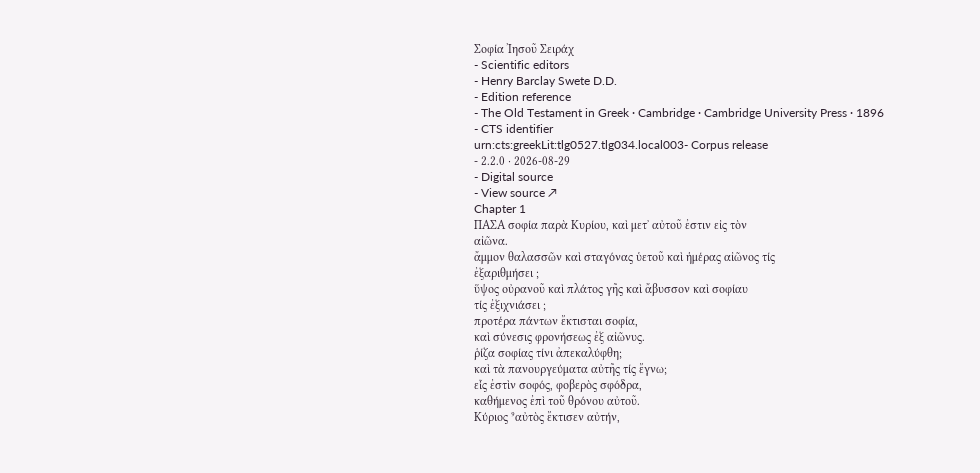Σοφία Ἰησοῦ Σειράχ
- Scientific editors
- Henry Barclay Swete D.D.
- Edition reference
- The Old Testament in Greek · Cambridge · Cambridge University Press · 1896
- CTS identifier
urn:cts:greekLit:tlg0527.tlg034.local003- Corpus release
- 2.2.0 · 2026-08-29
- Digital source
- View source ↗
Chapter 1
ΠΑΣA σοφία παρὰ Κυρίου, καὶ μετʼ αὐτοῦ ἐστιν εἰς τὸν
αἰῶνα.
ἄμμον θαλασσῶν καὶ σταγόνας ὑετοῦ καὶ ἡμέρας αἰῶνος τίς
ἐξαριθμήσει ;
ὕψος οὐρανοῦ καὶ πλάτος γῆς καὶ ἄβυσσον καὶ σοφίαυ
τίς ἐξιχνιάσει ;
προτέρα πάντων ἔκτισται σοφία,
καὶ σύνεσις φρονήσεως ἐξ αἰῶνυς.
ῥίζα σοφίας τίνι ἀπεκαλύφθη;
καὶ τὰ πανουργεύματα αὐτῆς τίς ἔγνω;
εἷς ἐστὶν σοφός, φοβερὸς σφόδρα,
καθήμενος ἐπὶ τοῦ θρόνου αὐτοῦ.
Κύριος ⁹αὐτὸς ἔκτισεν αὐτήν,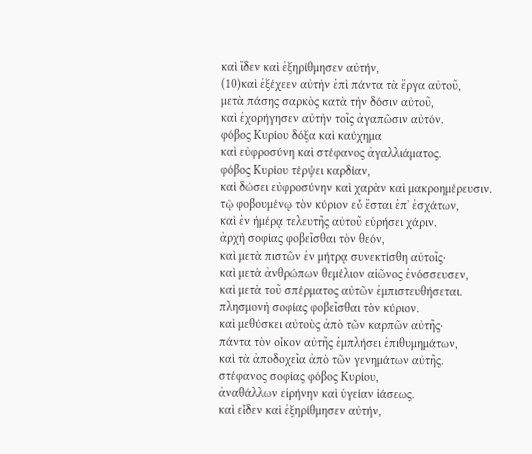καὶ ἴδεν καὶ ἐξηρίθμησεν αὐτήν,
(10)καὶ ἐξέχεεν αὐτὴν ἐπὶ πάντα τὰ ἔργα αὐτοῦ,
μετὰ πάσης σαρκὸς κατὰ τὴν δόσιν αὐτοῦ,
καὶ ἐχορήγησεν αὐτὴν τοῖς ἀγαπῶσιν αὐτόν.
φόβος Κυρίου δόξα καὶ καύχημα
καὶ εὐφροσύνη καὶ στέφανος ἀγαλλιάματος.
φόβος Κυρίου τέρψει καρδίαν,
καὶ δώσει εὐφροσύνην καὶ χαρὰν καὶ μακροημέρευσιν.
τῷ φοβουμένῳ τὸν κύριον εὖ ἔσται ἐπʼ ἐσχάτων,
καὶ ἐν ἡμέρᾳ τελευτῆς αὐτοῦ εὑρήσει χάριν.
ἀρχὴ σοφίας φοβεῖσθαι τὸν θεόν,
καὶ μετὰ πιστῶν ἐν μήτρᾳ συνεκτίσθη αὐτοῖς·
καὶ μετὰ ἀνθρώπων θεμέλιον αἰῶνος ἐνόσσευσεν,
καὶ μετὰ τοῦ σπέρματος αὐτῶν ἐμπιστευθήσεται.
πλησμονὴ σοφίας φοβεῖσθαι τὸν κύριον.
καὶ μεθύσκει αὐτοὺς ἀπὸ τῶν καρπῶν αὐτῆς·
πάντα τὸν οἶκον αὐτῆς ἐμπλήσει ἐπιθυμημάτων,
καὶ τὰ ἀποδοχεῖα ἀπὸ τῶν γενημάτων αὐτῆς.
στέφανος σοφίας φόβος Κυρίου,
ἀναθάλλων εἰρήνην καὶ ὑγείαν ἰάσεως.
καὶ εἶδεν καὶ ἐξηρίθμησεν αὐτήν,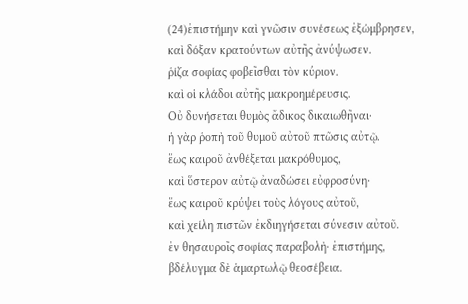(24)ἐπιστήμην καὶ γνῶσιν συνέσεως ἐξώμβρησεν,
καὶ δόξαν κρατούντων αὐτῆς ἀνύψωσεν.
ῥίζα σοφίας φοβεῖσθαι τὸν κύριον.
καὶ οἱ κλάδοι αὐτῆς μακροημέρευσις.
Οὐ δυνήσεται θυμὸς ἄδικος δικαιωθῆναι·
ἡ γὰρ ῥοπὴ τοῦ θυμοῦ αὐτοῦ πτῶσις αὐτῷ.
ἕως καιροῦ ἀνθέξεται μακρόθυμος,
καὶ ὕστερον αὐτῷ ἀναδώσει εὐφροσύνη·
ἕως καιροῦ κρύψει τοὺς λόγους αὐτοῦ,
καὶ χείλη πιστῶν ἐκδιηγήσεται σύνεσιν αὐτοῦ.
ἐν θησαυροῖς σοφίας παραβολὴ· ἐπιστήμης,
βδέλυγμα δὲ ἁμαρτωλῷ θεοσέβεια.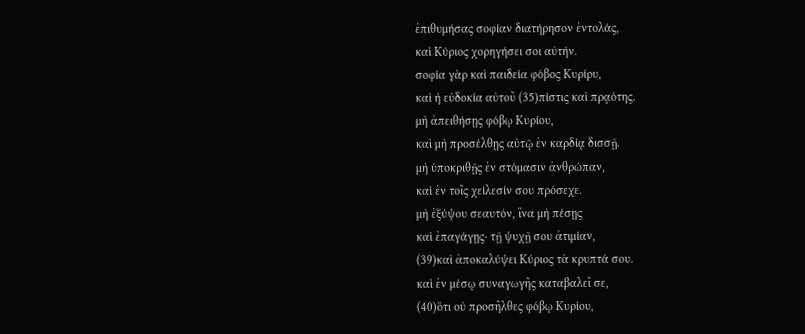ἐπιθυμήσας σοφίαν διατήρησον ἐντολάς,
καὶ Κύριος χορηγήσει σοι αὐτήν.
σοφία γὰρ καὶ παιδεία φόβος Κυρίρυ,
καὶ ἡ εὐδοκία αὐτοῦ (35)πίστις καὶ πρᾳότης.
μὴ ἀπειθήσῃς φόβῳ Κυρίου,
καὶ μὴ προσέλθῃς αὐτῷ ἐν καρδίᾳ δισσῇ.
μὴ ὑποκριθῇς ἐν στόμασιν ἀνθρώπαν,
καὶ ἐν τοῖς χείλεσίν σου πρόσεχε.
μὴ ἐξύψου σεαυτόν, ἵνα μὴ πέσῃς
καὶ ἐπαγάγῃς· τῇ ψυχῇ σου ἀτιμίαν,
(39)καὶ ἀποκαλύψει Κύριος τὰ κρυπτά σου.
καὶ ἐν μέσῳ συναγωγῆς καταβαλεῖ σε,
(40)ὅτι οὐ προσῆλθες φόβῳ Κυρίου,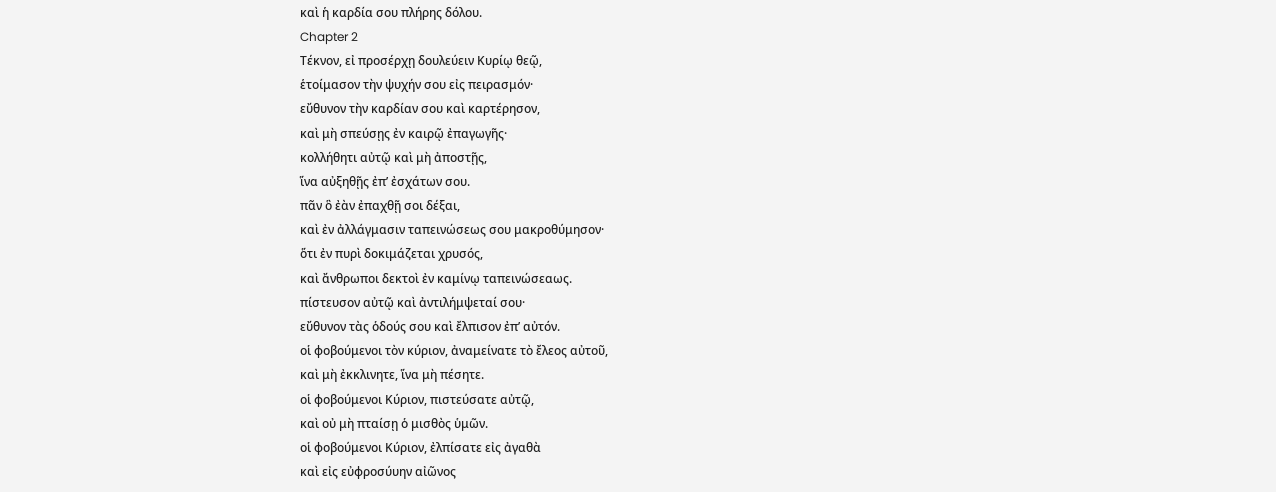καὶ ἡ καρδία σου πλήρης δόλου.
Chapter 2
Τέκνον, εἰ προσέρχῃ δουλεύειν Κυρίῳ θεῷ,
ἑτοίμασον τὴν ψυχήν σου εἰς πειρασμόν·
εὔθυνον τὴν καρδίαν σου καὶ καρτέρησον,
καὶ μὴ σπεύσῃς ἐν καιρῷ ἐπαγωγῆς·
κολλήθητι αὐτῷ καὶ μὴ ἀποστῇς,
ἵνα αὐξηθῇς ἐπʼ ἐσχάτων σου.
πᾶν ὃ ἐὰν ἐπαχθῇ σοι δέξαι,
καὶ ἐν ἀλλάγμασιν ταπεινώσεως σου μακροθύμησον·
ὅτι ἐν πυρὶ δοκιμάζεται χρυσός,
καὶ ἄνθρωποι δεκτοὶ ἐν καμίνῳ ταπεινώσεαως.
πίστευσον αὐτῷ καὶ ἀντιλήμψεταί σου·
εὔθυνον τὰς ὁδούς σου καὶ ἔλπισον ἐπʼ αὐτόν.
οἱ φοβούμενοι τὸν κύριον, ἀναμείνατε τὸ ἔλεος αὐτοῦ,
καὶ μὴ ἐκκλινητε, ἵνα μὴ πέσητε.
οἱ φοβούμενοι Κύριον, πιστεύσατε αὐτῷ,
καὶ οὐ μὴ πταίσῃ ὁ μισθὸς ὑμῶν.
οἱ φοβούμενοι Κύριον, ἐλπίσατε εἰς ἀγαθὰ
καὶ εἰς εὐφροσύυην αἰῶνος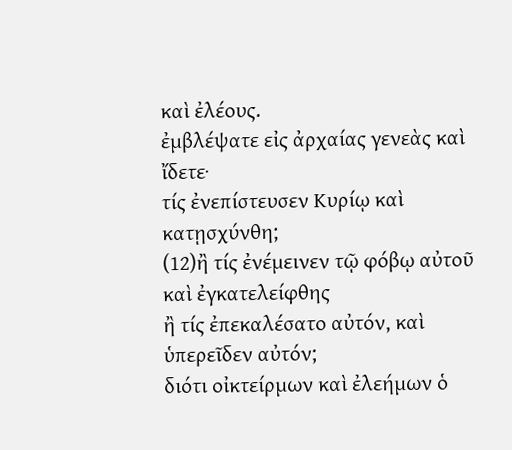καὶ ἐλέους.
ἐμβλέψατε εἰς ἀρχαίας γενεὰς καὶ ἴδετε·
τίς ἐνεπίστευσεν Κυρίῳ καὶ κατῃσχύνθη;
(12)ἢ τίς ἐνέμεινεν τῷ φόβῳ αὐτοῦ καὶ ἐγκατελείφθης
ἢ τίς ἐπεκαλέσατο αὐτόν, καὶ ὑπερεῖδεν αὐτόν;
διότι οἰκτείρμων καὶ ἐλεήμων ὁ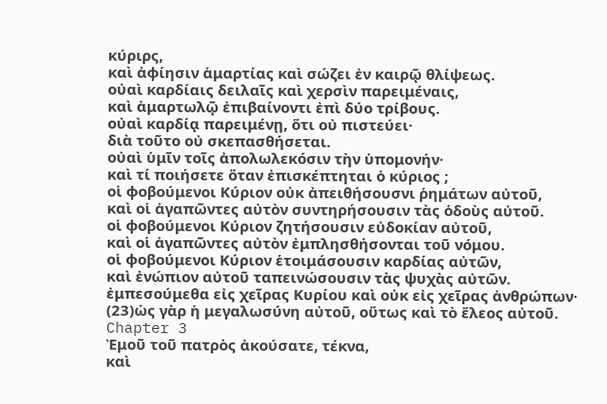κύριρς,
καὶ ἀφίησιν ἁμαρτίας καὶ σώζει ἐν καιρῷ θλίψεως.
οὐαὶ καρδίαις δειλαῖς καὶ χερσὶν παρειμέναις,
καὶ ἁμαρτωλῷ ἐπιβαίνοντι ἐπὶ δύο τρίβους.
οὐαὶ καρδίᾳ παρειμένῃ, ὅτι οὐ πιστεύει·
διὰ τοῦτο οὐ σκεπασθήσεται.
οὐαὶ ὑμῖν τοῖς ἀπολωλεκόσιν τὴν ὑπομονήν·
καὶ τί ποιήσετε ὅταν ἐπισκέπτηται ὁ κύριος ;
οἱ φοβούμενοι Κύριον οὐκ ἀπειθήσουσνι ῥημάτων αὐτοῦ,
καὶ οἱ ἀγαπῶντες αὐτὸν συντηρήσουσιν τὰς ὁδοὺς αὐτοῦ.
οἱ φοβούμενοι Κύριον ζητήσουσιν εὐδοκίαν αὐτοῦ,
καὶ οἱ ἀγαπῶντες αὐτὸν ἐμπλησθήσονται τοῦ νόμου.
οἱ φοβούμενοι Κύριον ἑτοιμάσουσιν καρδίας αὐτῶν,
καὶ ἐνώπιον αὐτοῦ ταπεινώσουσιν τὰς ψυχὰς αὐτῶν.
ἐμπεσούμεθα εἰς χεῖρας Κυρίου καὶ οὐκ εἰς χεῖρας ἀνθρώπων·
(23)ὡς γὰρ ἡ μεγαλωσύνη αὐτοῦ, οὕτως καὶ τὸ ἔλεος αὐτοῦ.
Chapter 3
Ἐμοῦ τοῦ πατρὸς ἀκούσατε, τέκνα,
καὶ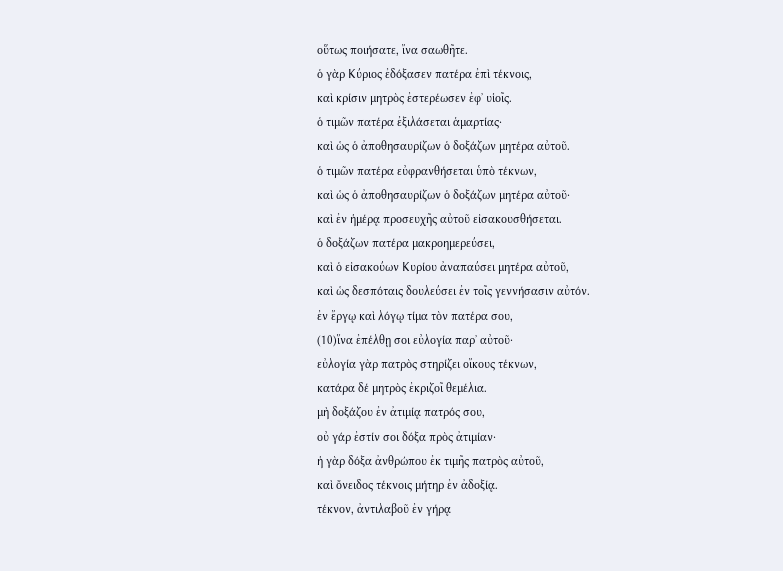οὕτως ποιήσατε, ἴνα σαωθῆτε.
ὁ γὰρ Κύριος ἐδόξασεν πατέρα ἐπὶ τέκνοις,
καὶ κρίσιν μητρὸς ἐστερέωσεν ἐφʼ υἱοῖς.
ὁ τιμῶν πατέρα ἐξιλάσεται ἁμαρτίας·
καὶ ὡς ὁ ἀποθησαυρίζων ὁ δοξάζων μητέρα αὐτοῦ.
ὁ τιμῶν πατέρα εὐφρανθήσεται ὑπὸ τέκνων,
καὶ ὡς ὁ ἀποθησαυρίζων ὁ δοξάζων μητέρα αὐτοῦ·
καὶ ἐν ἡμέρᾳ προσευχῆς αὐτοῦ εἰσακουσθήσεται.
ὁ δοξάζων πατέρα μακροημερεύσει,
καὶ ὁ εἰσακούων Κυρίου ἀναπαύσει μητέρα αὐτοῦ,
καὶ ὡς δεσπόταις δουλεύσει ἐν τοῖς γεννήσασιν αὐτόν.
ἐν ἔργῳ καὶ λόγῳ τίμα τὸν πατέρα σου,
(10)ἵνα ἐπέλθῃ σοι εὐλογία παρʼ αὐτοῦ·
εὐλογία γὰρ πατρὸς στηρίζει οἴκους τέκνων,
κατάρα δέ μητρὸς ἐκριζοῖ θεμέλια.
μὴ δοξάζου ἐν ἀτιμίᾳ πατρός σου,
οὐ γάρ ἐστίν σοι δόξα πρὸς ἀτιμίαν·
ἡ γὰρ δόξα ἀνθρώπου ἐκ τιμῆς πατρὸς αὐτοῦ,
καὶ ὄνειδος τέκνοις μήτηρ ἐν ἀδοξίᾳ.
τέκνον, ἀντιλαβοῦ ἐν γήρᾳ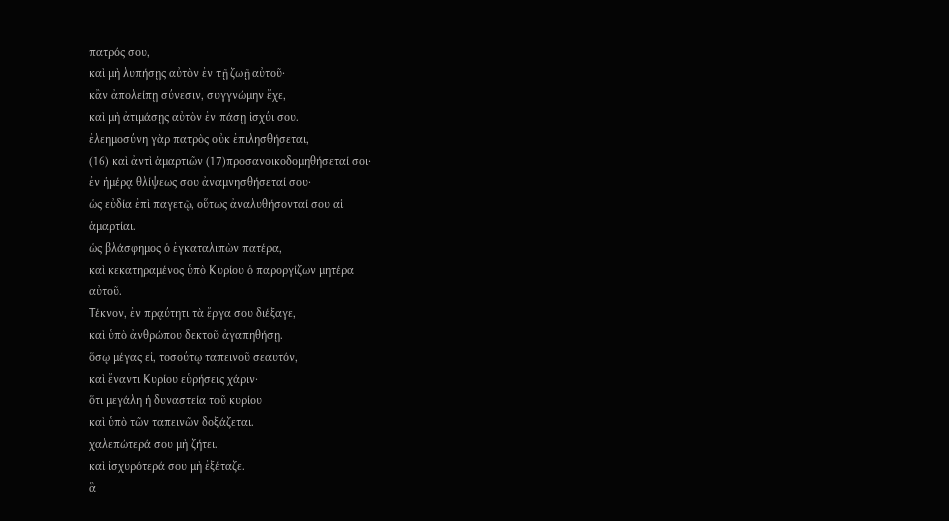πατρός σου,
καὶ μὴ λυπήσῃς αὐτὸν ἐν τῇ ζωῇ αὐτοῦ·
κἂν ἀπολείπῃ σύνεσιν, συγγνώμην ἔχε,
καὶ μὴ ἀτιμάσῃς αὐτὸν ἐν πάσῃ ἰσχύι σου.
ἐλεημοσύνη γὰρ πατρὸς οὐκ ἐπιλησθήσεται,
(16) καὶ ἀντὶ ἁμαρτιῶν (17)προσανοικοδομηθήσεταί σοι·
ἐν ἡμέρᾳ θλίψεως σου ἀναμνησθήσεταί σου·
ὡς εὐδία ἐπὶ παγετῷ, οὕτως ἀναλυθήσονταί σου αἱ
ἁμαρτίαι.
ὡς βλάσφημος ὁ ἐγκαταλιπὼν πατέρα,
καὶ κεκατηραμένος ὑπὸ Κυρίου ὁ παροργίζων μητέρα
αὐτοῦ.
Τέκνον, ἐν πρᾳύτητι τὰ ἔργα σου διέξαγε,
καὶ ὑπὸ ἀνθρώπου δεκτοῦ ἀγαπηθήσῃ.
ὅσῳ μέγας εἰ, τοσούτῳ ταπεινοῦ σεαυτόν,
καὶ ἔναντι Κυρίου εὑρήσεις χάριν·
ὅτι μεγάλη ἡ δυναστεία τοῦ κυρίου
καὶ ὑπὸ τῶν ταπεινῶν δοξάζεται.
χαλεπώτερά σου μὴ ζήτει.
καὶ ἰσχυρότερά σου μὴ ἐξέταζε.
ἃ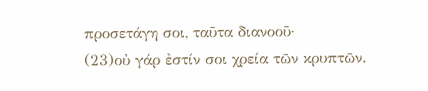προσετάγη σοι, ταῦτα διανοοῦ·
(23)οὐ γάρ ἐστίν σοι χρεία τῶν κρυπτῶν.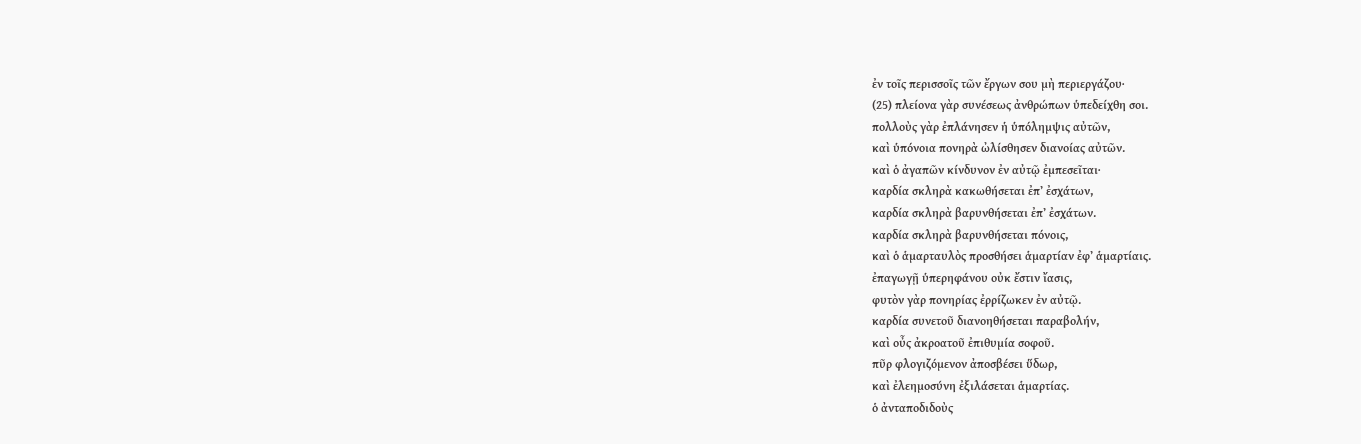ἐν τοῖς περισσοῖς τῶν ἔργων σου μὴ περιεργάζου·
(25) πλείονα γὰρ συνέσεως ἀνθρώπων ὑπεδείχθη σοι.
πολλοὺς γὰρ ἐπλάνησεν ἡ ὑπόλημψις αὐτῶν,
καὶ ὑπόνοια πονηρὰ ὠλίσθησεν διανοίας αὐτῶν.
καὶ ὁ ἀγαπῶν κίνδυνον ἐν αὐτῷ ἐμπεσεῖται·
καρδία σκληρὰ κακωθήσεται ἐπʼ ἐσχάτων,
καρδία σκληρὰ βαρυνθήσεται ἐπʼ ἐσχάτων.
καρδία σκληρὰ βαρυνθήσεται πόνοις,
καὶ ὁ ἁμαρταυλὸς προσθήσει ἁμαρτίαν ἐφʼ ἁμαρτίαις.
ἐπαγωγῇ ὑπερηφάνου οὐκ ἔστιν ἴασις,
φυτὸν γὰρ πονηρίας ἐρρίζωκεν ἐν αὐτῷ.
καρδία συνετοῦ διανοηθήσεται παραβολήν,
καὶ οὖς ἀκροατοῦ ἐπιθυμία σοφοῦ.
πῦρ φλογιζόμενον ἀποσβέσει ὕδωρ,
καὶ ἐλεημοσύνη ἐξιλάσεται ἁμαρτίας.
ὁ ἀνταποδιδοὺς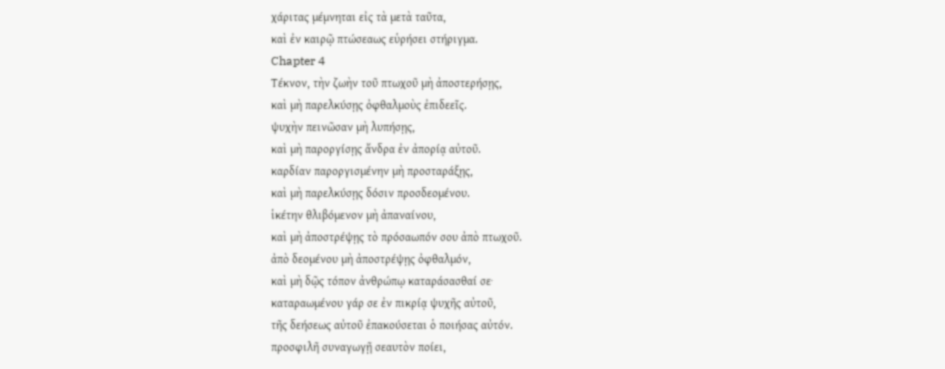χάριτας μέμνηται εἰς τὰ μετὰ ταῦτα,
καὶ ἐν καιρῷ πτώσεαως εὑρήσει στήριγμα.
Chapter 4
Τέκνον, τὴν ζωὴν τοῦ πτωχοῦ μὴ ἀποστερήσῃς,
καὶ μὴ παρελκύσῃς ὀφθαλμοὺς ἐπιδεεῖς.
ψυχὴν πεινῶσαν μὴ λυπήσῃς,
καὶ μὴ παροργίσῃς ἄνδρα ἐν ἀπορίᾳ αὐτοῦ.
καρδίαν παροργισμένην μὴ προσταράξῃς,
καὶ μὴ παρελκύσῃς δόσιν προσδεομένου.
ἱκέτην θλιβόμενον μὴ ἀπαναίνου,
καὶ μὴ ἀποστρέψῃς τὸ πρόσαωπόν σου ἀπὸ πτωχοῦ.
ἀπὸ δεομένου μὴ ἀποστρέψῃς ὀφθαλμόν,
καὶ μὴ δῷς τόπον ἀνθρώπῳ καταράσασθαί σε·
καταραωμένου γάρ σε ἐν πικρίᾳ ψυχῆς αὐτοῦ,
τῆς δεήσεως αὐτοῦ ἐπακούσεται ὁ ποιήσας αὐτόν.
προσφιλῆ συναγωγῇ σεαυτὸν ποίει,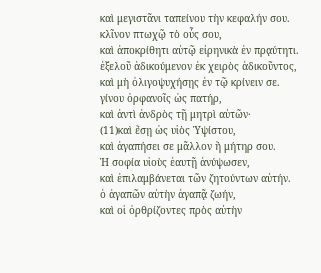καὶ μεγιστᾶνι ταπείνου τὴν κεφαλήν σου.
κλῖνον πτωχῷ τὸ οὖς σου,
καὶ ἀποκρίθητι αὐτῷ εἰρηνικὰ ἐν πρᾳύτητι.
ἐξελοῦ ἀδικούμενον ἐκ χειρὸς ἀδικοῦντος,
καὶ μὴ ὀλιγοψυχήσῃς ἐν τῷ κρίνειν σε.
γίνου ὀρφανοῖς ὡς πατήρ,
καὶ ἀντὶ ἀνδρὸς τῇ μητρὶ αὐτῶν·
(11)καὶ ἔσῃ ὡς υἱὸς Ὑψίστου,
καὶ ἀγαπήσει σε μᾶλλον ἢ μήτηρ σου.
Ἡ σοφία υἱοὺς ἑαυτῇ ἀνύψωσεν,
καὶ ἐπιλαμβάνεται τῶν ζητούντων αὐτήν.
ὁ ἀγαπῶν αὐτὴν ἀγαπᾷ ζωήν,
καὶ οἱ ὀρθρίζοντες πρὸς αὐτὴν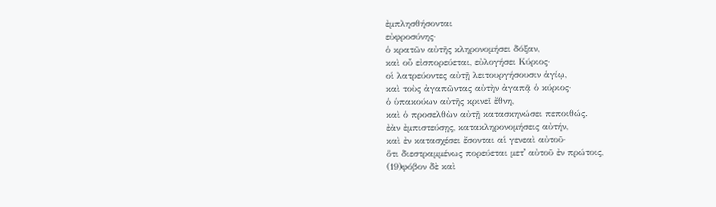ἐμπλησθήσονται
εὐφροσύνης·
ὁ κρατῶν αὐτῆς κληρονομήσει δόξαν,
καὶ οὗ εἰσπορεύεται, εὐλογήσει Κύριος·
οἱ λατρεύοντες αὐτῇ λειτουργήσουσιν ἁγίῳ,
καὶ τοὺς ἀγαπῶντας αὐτὴν ἀγαπᾷ ὁ κύριος·
ὁ ὑπακούων αὐτῆς κρινεῖ ἔθνη,
καὶ ὁ προσελθὼν αὐτῇ κατασκηνώσει πεποιθώς.
ἐὰν ἐμπιστεύσῃς, κατακληρονομήσεις αὐτήν,
καὶ ἐν κατασχέσει ἔσονται αἱ γενεαὶ αὐτοῦ·
ὅτι διεστραμμένως πορεύεται μετʼ αὐτοῦ ἐν πρώτοις,
(19)φόβον δὲ καὶ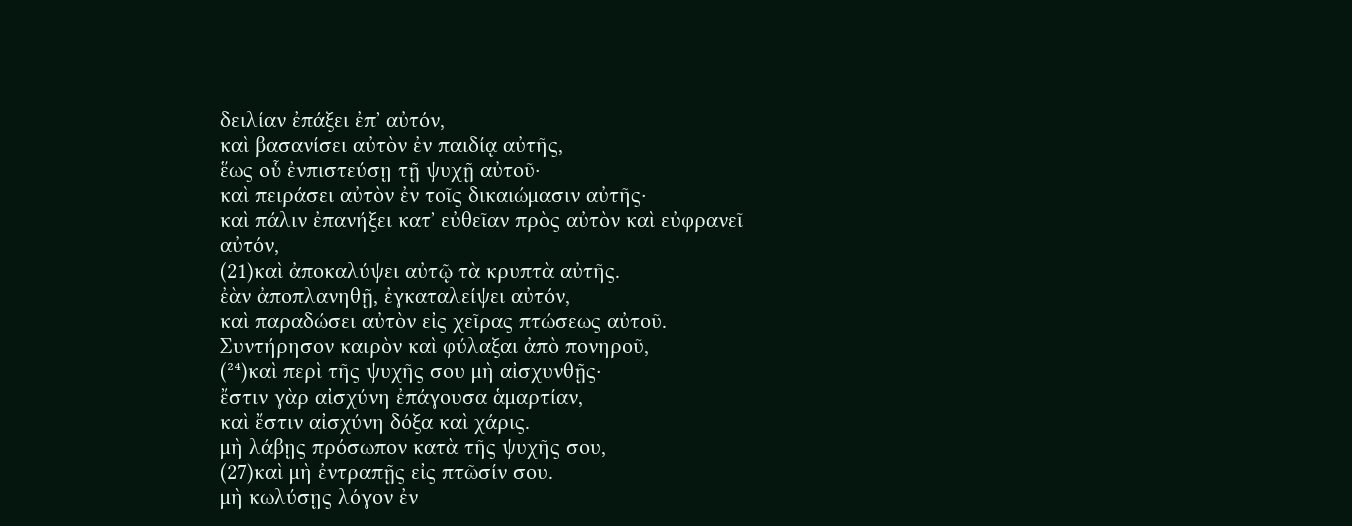δειλίαν ἐπάξει ἐπʼ αὐτόν,
καὶ βασανίσει αὐτὸν ἐν παιδίᾳ αὐτῆς,
ἕως οὗ ἐνπιστεύσῃ τῇ ψυχῇ αὐτοῦ·
καὶ πειράσει αὐτὸν ἐν τοῖς δικαιώμασιν αὐτῆς·
καὶ πάλιν ἐπανήξει κατʼ εὐθεῖαν πρὸς αὐτὸν καὶ εὐφρανεῖ
αὐτόν,
(21)καὶ ἀποκαλύψει αὐτῷ τὰ κρυπτὰ αὐτῆς.
ἐὰν ἀποπλανηθῇ, ἐγκαταλείψει αὐτόν,
καὶ παραδώσει αὐτὸν εἰς χεῖρας πτώσεως αὐτοῦ.
Συντήρησον καιρὸν καὶ φύλαξαι ἀπὸ πονηροῦ,
(²⁴)καὶ περὶ τῆς ψυχῆς σου μὴ αἰσχυνθῇς·
ἔστιν γὰρ αἰσχύνη ἐπάγουσα ἁμαρτίαν,
καὶ ἔστιν αἰσχύνη δόξα καὶ χάρις.
μὴ λάβῃς πρόσωπον κατὰ τῆς ψυχῆς σου,
(27)καὶ μὴ ἐντραπῇς εἰς πτῶσίν σου.
μὴ κωλύσῃς λόγον ἐν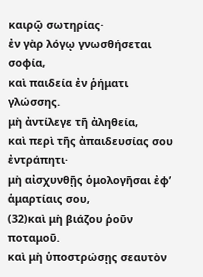καιρῷ σωτηρίας·
ἐν γὰρ λόγῳ γνωσθήσεται σοφία,
καὶ παιδεία ἐν ῥήματι γλώσσης.
μὴ ἀντίλεγε τῆ ἀληθεία,
καὶ περὶ τῆς ἀπαιδευσίας σου ἐντράπητι·
μὴ αἰσχυνθῇς ὁμολογῆσαι ἐφʼ ἁμαρτίαις σου,
(32)καὶ μὴ βιάζου ῥοῦν ποταμοῦ.
καὶ μὴ ὑποστρώσῃς σεαυτὸν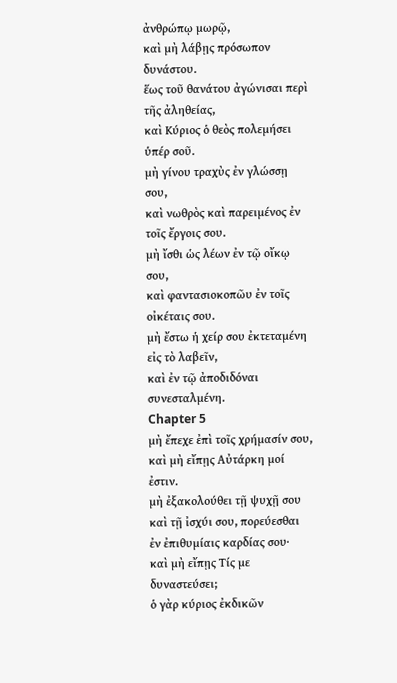ἀνθρώπῳ μωρῷ,
καὶ μὴ λάβῃς πρόσωπον δυνάστου.
ἕως τοῦ θανάτου ἀγώνισαι περὶ τῆς ἀληθείας,
καὶ Κύριος ὁ θεὸς πολεμήσει ὑπέρ σοῦ.
μὴ γίνου τραχὺς ἐν γλώσσῃ σου,
καὶ νωθρὸς καὶ παρειμένος ἐν τοῖς ἔργοις σου.
μὴ ἴσθι ὡς λέων ἐν τῷ οἴκῳ σου,
καὶ φαντασιοκοπῶυ ἐν τοῖς οἰκέταις σου.
μὴ ἔστω ἡ χείρ σου ἐκτεταμένη εἰς τὸ λαβεῖν,
καὶ ἐν τῷ ἀποδιδόναι συνεσταλμένη.
Chapter 5
μὴ ἔπεχε ἐπὶ τοῖς χρήμασίν σου,
καὶ μὴ εἴπῃς Αὐτάρκη μοί ἐστιν.
μὴ ἐξακολούθει τῇ ψυχῇ σου καὶ τῇ ἰσχύι σου, πορεύεσθαι
ἐν ἐπιθυμίαις καρδίας σου·
καὶ μὴ εἴπῃς Τίς με δυναστεύσει;
ὁ γὰρ κύριος ἐκδικῶν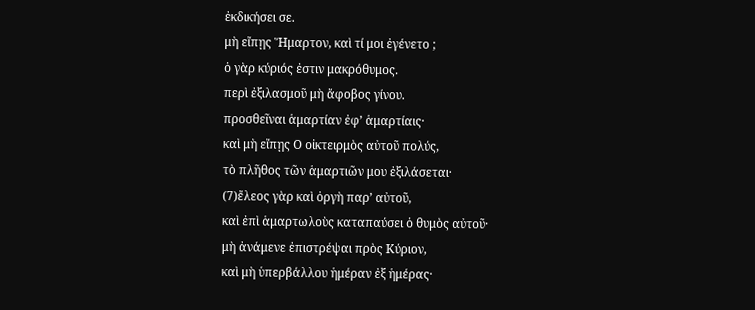ἐκδικήσει σε.
μὴ εἴπῃς Ἥμαρτον, καὶ τί μοι ἐγένετο ;
ὁ γὰρ κύριός ἐστιν μακρόθυμος.
περὶ ἐξιλασμοῦ μὴ ἄφοβος γίνου.
προσθεῖναι ἁμαρτίαν ἐφʼ ἁμαρτίαις·
καὶ μὴ εἴπῃς Ο οἰκτειρμὸς αὐτοῦ πολύς,
τὸ πλῆθος τῶν ἁμαρτιῶν μου ἐξιλάσεται·
(7)ἔλεος γὰρ καὶ ὀργὴ παρʼ αὐτοῦ,
καὶ ἐπὶ ἁμαρτωλοὺς καταπαύσει ὁ θυμὸς αὐτοῦ·
μὴ ἀνάμενε ἐπιστρέψαι πρὸς Κύριον,
καὶ μὴ ὑπερβάλλου ἡμέραν ἐξ ἡμέρας·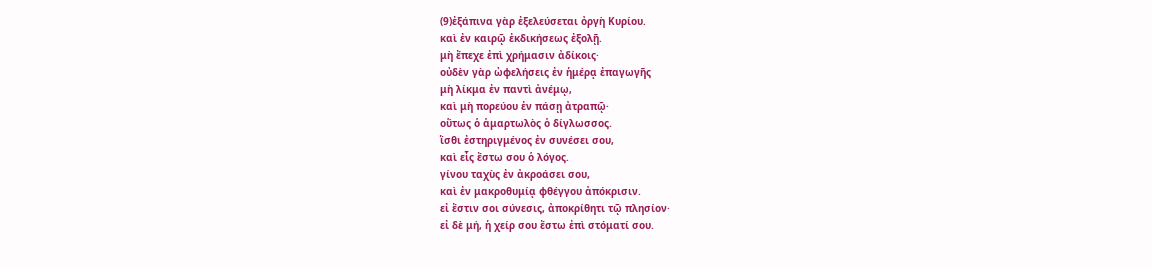(9)ἐξάπινα γὰρ ἐξελεύσεται ὀργὴ Κυρίου.
καὶ ἐν καιρῷ ἐκδικήσεως ἐξολῇ.
μὴ ἔπεχε ἐπὶ χρήμασιν ἀδίκοις·
οὐδὲν γὰρ ὠφελήσεις ἐν ἡμέρᾳ ἐπαγωγῆς
μὴ λίκμα ἐν παντὶ ἀνέμῳ,
καὶ μὴ πορεύου ἐν πάσῃ ἀτραπῷ·
οὕτως ὁ ἁμαρτωλὸς ὁ δίγλωσσος.
ἵσθι ἐστηριγμένος ἐν συνέσει σου,
καὶ εἷς ἔστω σου ὁ λόγος.
γίνου ταχὺς ἐν ἀκροάσει σου,
καὶ ἐν μακροθυμίᾳ φθέγγου ἀπόκρισιν.
εἰ ἔστιν σοι σύνεσις, ἀποκρίθητι τῷ πλησίον·
εἰ δὲ μή, ἡ χείρ σου ἔστω ἐπὶ στόματί σου.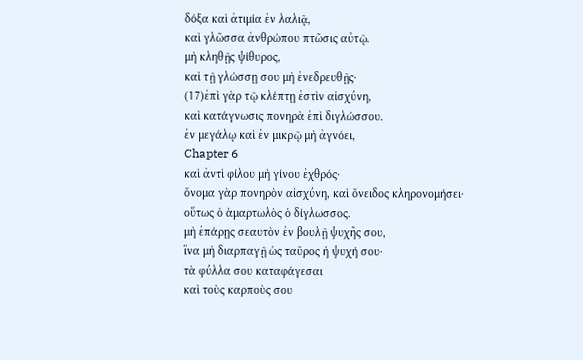δόξα καὶ ἀτιμία ἐν λαλιᾷ,
καὶ γλῶσσα ἀνθρώπου πτῶσις αὐτῷ.
μὴ κληθῇς ψίθυρος,
καὶ τῇ γλώσσῃ σου μὴ ἐνεδρευθῇς·
(17)ἐπὶ γὰρ τῷ κλέπτῃ ἐστὶν αἰσχύνη,
καὶ κατάγνωσις πονηρὰ ἐπὶ διγλώσσου.
ἐν μεγάλῳ καὶ ἐν μικρῷ μὴ ἀγνόει,
Chapter 6
καὶ ἀντὶ φίλου μὴ γίνου ἐχθρός·
ὄνομα γὰρ πονηρὸν αἰσχύνη, καὶ ὄνειδος κληρονομήσει·
οὕτως ὁ ἁμαρτωλὸς ὁ δίγλωσσος.
μὴ ἐπάρῃς σεαυτὸν ἐν βουλῇ ψυχῆς σου,
ἵνα μὴ διαρπαγῇ ὡς ταῦρος ἡ ψυχή σου·
τὰ φύλλα σου καταφάγεσαι
καὶ τοὺς καρποὺς σου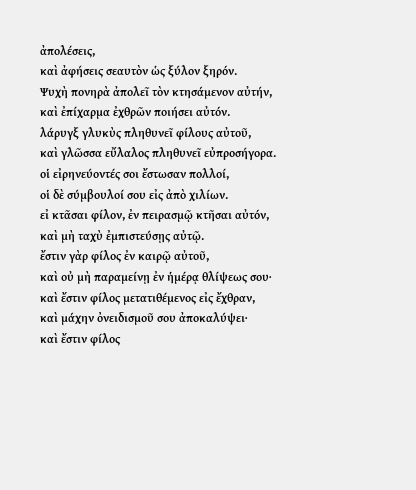ἀπολέσεις,
καὶ ἀφήσεις σεαυτὸν ὡς ξύλον ξηρόν.
Ψυχὴ πονηρὰ ἀπολεῖ τὸν κτησάμενον αὐτήν,
καὶ ἐπίχαρμα ἐχθρῶν ποιήσει αὐτόν.
λάρυγξ γλυκὺς πληθυνεῖ φίλους αὐτοῦ,
καὶ γλῶσσα εὔλαλος πληθυνεῖ εὐπροσήγορα.
οἱ εἰρηνεύοντές σοι ἔστωσαν πολλοί,
οἱ δὲ σύμβουλοί σου εἰς ἀπὸ χιλίων.
εἰ κτᾶσαι φίλον, ἐν πειρασμῷ κτῆσαι αὐτόν,
καὶ μὴ ταχὺ ἐμπιστεύσῃς αὐτῷ.
ἔστιν γὰρ φίλος ἐν καιρῷ αὐτοῦ,
καὶ οὐ μὴ παραμείνῃ ἐν ἡμέρᾳ θλίψεως σου·
καὶ ἔστιν φίλος μετατιθέμενος εἰς ἔχθραν,
καὶ μάχην ὀνειδισμοῦ σου ἀποκαλύψει·
καὶ ἔστιν φίλος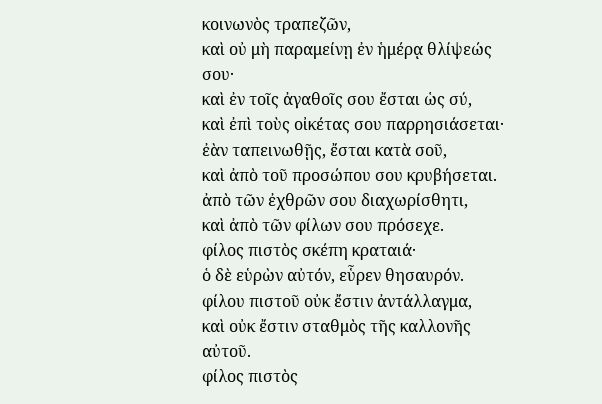κοινωνὸς τραπεζῶν,
καὶ οὐ μὴ παραμείνῃ ἐν ἡμέρᾳ θλίψεώς σου·
καὶ ἐν τοῖς ἀγαθοῖς σου ἔσται ὡς σύ,
καὶ ἐπὶ τοὺς οἰκέτας σου παρρησιάσεται·
ἐὰν ταπεινωθῇς, ἔσται κατὰ σοῦ,
καὶ ἀπὸ τοῦ προσώπου σου κρυβήσεται.
ἀπὸ τῶν ἐχθρῶν σου διαχωρίσθητι,
καὶ ἀπὸ τῶν φίλων σου πρόσεχε.
φίλος πιστὸς σκέπη κραταιά·
ὁ δὲ εὑρὼν αὐτόν, εὗρεν θησαυρόν.
φίλου πιστοῦ οὐκ ἔστιν ἀντάλλαγμα,
καὶ οὐκ ἔστιν σταθμὸς τῆς καλλονῆς αὐτοῦ.
φίλος πιστὸς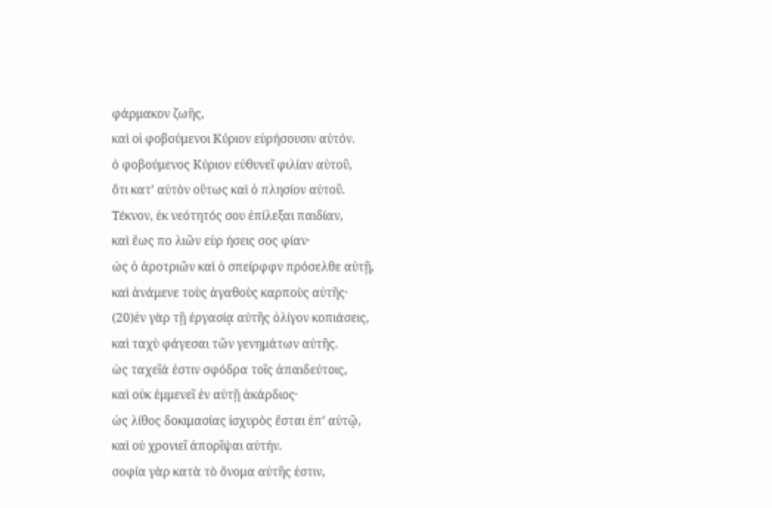φάρμακον ζωῆς,
καὶ οἱ φοβούμενοι Κύριον εὑρήσουσιν αὐτόν.
ὁ φοβούμενος Κύριον εὐθυνεῖ φιλίαν αὐτοῦ,
ὅτι κατʼ αὐτὸν οὕτως καὶ ὁ πλησίον αὐτοῦ.
Τέκνον, ἐκ νεότητός σου ἐπίλεξαι παιδίαν,
καὶ ἕως πο λιῶν εὑρ ήσεις σος φίαν·
ὡς ὁ ἀροτριῶν καὶ ὁ σπείρφφν πρόσελθε αὐτῇ,
καὶ ἀνάμενε τοὺς ἀγαθοὺς καρποὺς αὐτῆς·
(20)ἐν γὰρ τῇ ἐργασίᾳ αὐτῆς ὀλίγον κοπιάσεις,
καὶ ταχὺ φάγεσαι τῶν γενημάτων αὐτῆς.
ὡς ταχεῖά ἐστιν σφόδρα τοῖς ἀπαιδεύτοις,
καὶ οὐκ ἐμμενεῖ ἐν αὐτῇ ἀκάρδιος·
ὡς λίθος δοκιμασίας ἰσχυρὸς ἔσται ἐπʼ αὐτῷ,
καὶ οὐ χρονιεῖ ἀπορῖψαι αὐτήν.
σοφία γὰρ κατὰ τὸ ὄνομα αὐτῆς ἐστιν,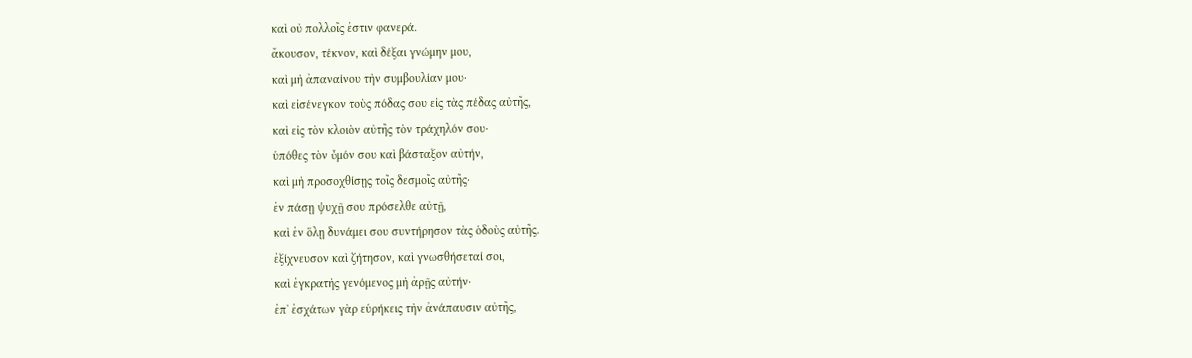καὶ οὐ πολλοῖς ἐστιν φανερά.
ἄκουσον, τέκνον, καὶ δέξαι γνώμην μου,
καὶ μὴ ἀπαναίνου τὴν συμβουλίαν μου·
καὶ εἰσένεγκον τοὺς πόδας σου εἰς τὰς πέδας αὐτῆς,
καὶ εἰς τὸν κλοιὸν αὐτῆς τὸν τράχηλόν σου·
ὑπόθες τὸν ὖμόν σου καὶ βάσταξον αὐτήν,
καὶ μὴ προσοχθίσῃς τοῖς δεσμοῖς αὐτῆς·
ἐν πάσῃ ψυχῇ σου πρόσελθε αὐτῇ,
καὶ ἐν ὅλῃ δυνάμει σου συντήρησον τὰς ὁδοὺς αὐτῆς.
ἐξίχνευσον καὶ ζήτησον, καὶ γνωσθήσεταί σοι,
καὶ ἐγκρατὴς γενόμενος μὴ ἀρῇς αὐτήν·
ἐπ᾿ ἐσχάτων γὰρ εὑρήκεις τὴν ἀνάπαυσιν αὐτῆς,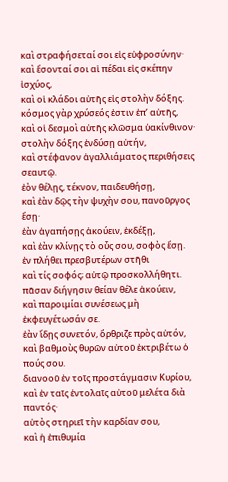καὶ στραφήσεταί σοι εἰς εὐφροσύνην·
καὶ ἔσονταί σοι αἱ πέδαι εἰς σκέπην ἰσχύος,
καὶ οἱ κλάδοι αὐτῆς εἰς στολὴν δόξης.
κόσμος γὰρ χρύσεός ἐστιν ἐπʼ αὐτῆς,
καὶ οἱ δεσμοὶ αὐτῆς κλῶσμα ὑακίνθινον·
στολὴν δόξης ἐνδύσῃ αὐτήν,
καὶ στέφανον ἀγαλλιάματος περιθήσεις σεαυτῷ.
ἐὸν θέλῃς, τέκνον, παιδευθήσῃ,
καὶ ἐὰν δῷς τὴν ψυχὴν σου, πανοῦργος ἔσῃ·
ἐὰν ἀγαπήσῃς ἀκούειν, ἐκδέξῃ,
καὶ ἐὰν κλίνῃς τὸ οὖς σου, σοφὸς ἔσῃ.
ἐν πλήθει πρεσβυτέρων στῆθι
καὶ τίς σοφός; αὐτῷ προσκολλήθητι.
πᾶσαν διήγησιν θείαν θέλε ἀκούειν,
καὶ παροιμίαι συνέσεως μὴ ἐκφευγέτωσάν σε.
ἐὰν ἴδῃς συνετόν, ὄρθριζε πρὸς αὐτόν,
καὶ βαθμοὺς θυρῶν αὐτοῦ ἐκτριβέτω ὁ πούς σου.
διανοοῦ ἐν τοῖς προστάγμασιν Κυρίου,
καὶ ἐν ταῖς ἐντολαῖς αὐτοῦ μελέτα διὰ παντός·
αὐτὸς στηριεῖ τὴν καρδίαν σου,
καὶ ἡ ἐπιθυμία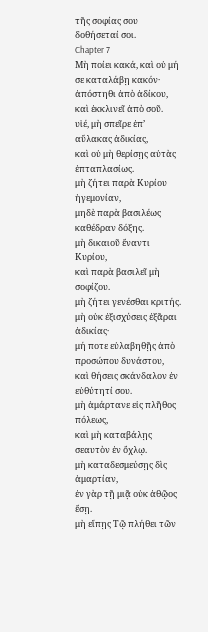τῆς σοφίας σου δοθήσεταί σοι.
Chapter 7
Μὴ ποίει κακά, καὶ οὐ μή σε καταλάβῃ κακόν·
ἀπόστηθι ἀπὸ ἀδίκου, καὶ ἐκκλινεῖ ἀπὸ σοῦ.
υἱέ, μὴ σπεῖρε ἐπʼ αὔλακας ἀδικίας,
καὶ οὐ μὴ θερίσῃς αὐτὰς ἑπταπλασίως.
μὴ ζήτει παρὰ Κυρίου ἡγεμονίαν,
μηδὲ παρὰ βασιλέως καθέδραν δόξης.
μὴ δικαιοῦ ἔναντι Κυρίου,
καὶ παρὰ βασιλεῖ μὴ σοφίζου.
μὴ ζήτει γενέσθαι κριτής.
μὴ οὐκ ἐξισχύσεις ἐξᾶραι ἀδικίας·
μή ποτε εὐλαβηθῇς ἀπὸ προσώπου δυνάστου,
καὶ θήσεις σκάνδαλον ἐν εὐθύτητί σου.
μὴ ἁμάρτανε εἰς πλῆθος πόλεως,
καὶ μὴ καταβάλῃς σεαυτὸν ἐν ὄχλῳ.
μὴ καταδεσμεύσῃς δὶς ἁμαρτίαν,
ἐν γὰρ τῇ μιᾷ οὐκ ἀθῷος ἔσῃ.
μὴ εἴπῃς Τῷ πλήθει τῶν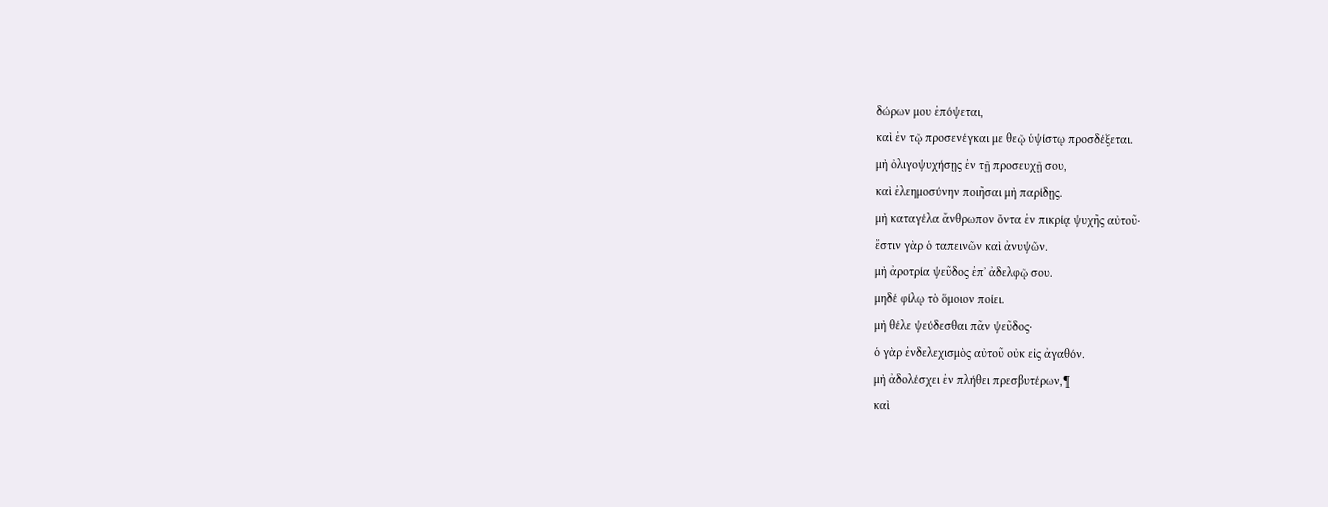δώρων μου ἐπόψεται,
καὶ ἐν τῷ προσενέγκαι με θεῷ ὑψίστῳ προσδέξεται.
μὴ ὀλιγοψυχήσῃς ἐν τῇ προσευχῇ σου,
καὶ ἐλεημοσύνην ποιῆσαι μὴ παρίδῃς.
μὴ καταγέλα ἄνθρωπον ὄντα ἐν πικρίᾳ ψυχῆς αὐτοῦ·
ἔστιν γὰρ ὁ ταπεινῶν καὶ ἀνυψῶν.
μὴ ἀροτρία ψεῦδος ἐπ᾿ ἀδελφῷ σου.
μηδέ φίλῳ τὸ ὅμοιον ποίει.
μὴ θέλε ψεύδεσθαι πᾶν ψεῦδος·
ὁ γὰρ ἐνδελεχισμὸς αὐτοῦ οὐκ εἰς ἀγαθόν.
μὴ ἀδολέσχει ἐν πλήθει πρεσβυτέρων,¶
καὶ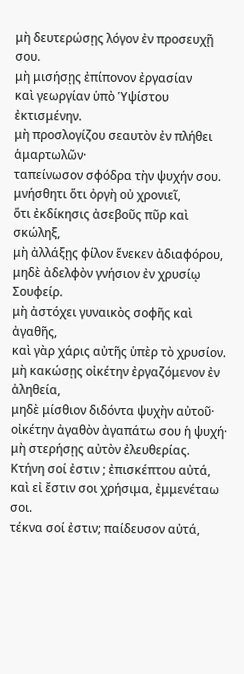μὴ δευτερώσῃς λόγον ἐν προσευχῇ σου.
μὴ μισήσῃς ἐπίπονον ἐργασίαν
καὶ γεωργίαν ὑπὸ Ὑψίστου ἐκτισμένην.
μὴ προσλογίζου σεαυτὸν ἐν πλήθει ἁμαρτωλῶν·
ταπείνωσον σφόδρα τὴν ψυχήν σου.
μνήσθητι ὅτι ὀργὴ οὐ χρονιεῖ,
ὅτι ἐκδίκησις ἀσεβοῦς πῦρ καὶ σκώληξ,
μὴ ἀλλάξῃς φίλον ἕνεκεν ἀδιαφόρου,
μηδὲ ἀδελφὸν γνήσιον ἐν χρυσίῳ Σουφείρ.
μὴ ἀστόχει γυναικὸς σοφῆς καὶ ἀγαθῆς,
καὶ γὰρ χάρις αὐτῆς ὑπὲρ τὸ χρυσίον.
μὴ κακώσῃς οἰκέτην ἐργαζόμενον ἐν ἀληθεία,
μηδὲ μίσθιον διδόντα ψυχὴν αὐτοῦ·
οἰκέτην ἀγαθὸν ἀγαπάτω σου ἡ ψυχή·
μὴ στερήσῃς αὐτὸν ἐλευθερίας.
Κτήνη σοί ἐστιν ; ἐπισκέπτου αὐτά,
καὶ εἰ ἔστιν σοι χρήσιμα, ἐμμενέταω σοι.
τέκνα σοί ἐστιν; παίδευσον αὐτά,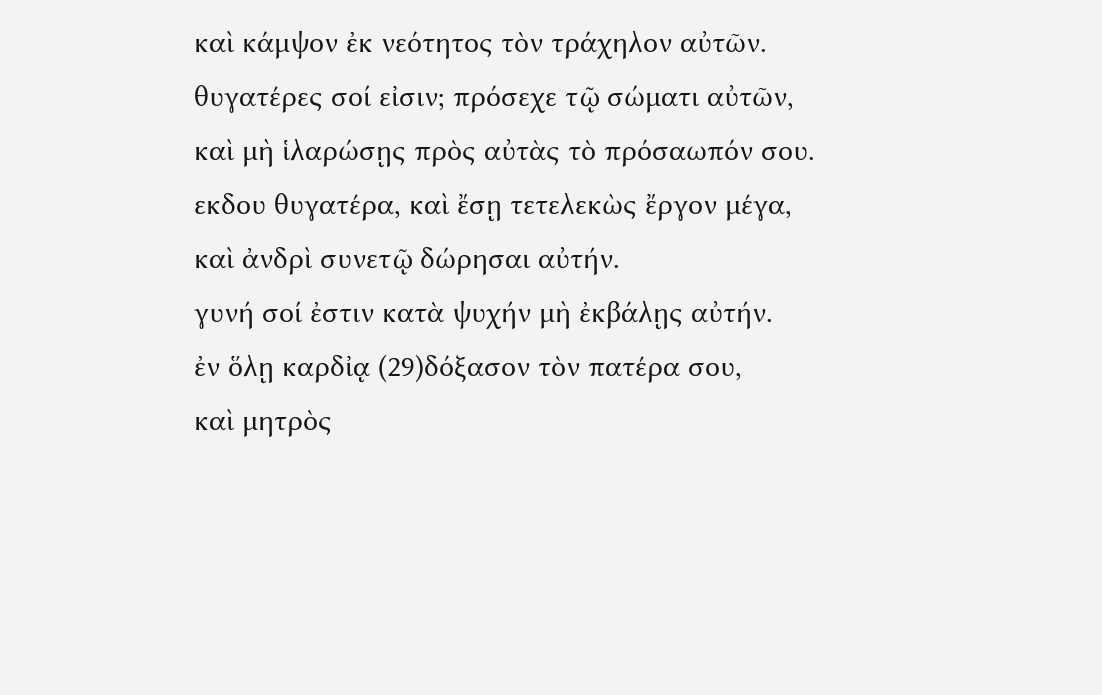καὶ κάμψον ἐκ νεότητος τὸν τράχηλον αὐτῶν.
θυγατέρες σοί εἰσιν; πρόσεχε τῷ σώματι αὐτῶν,
καὶ μὴ ἱλαρώσῃς πρὸς αὐτὰς τὸ πρόσαωπόν σου.
εκδου θυγατέρα, καὶ ἔσῃ τετελεκὼς ἔργον μέγα,
καὶ ἀνδρὶ συνετῷ δώρησαι αὐτήν.
γυνή σοί ἐστιν κατὰ ψυχήν μὴ ἐκβάλῃς αὐτήν.
ἐν ὅλῃ καρδἰᾳ (29)δόξασον τὸν πατέρα σου,
καὶ μητρὸς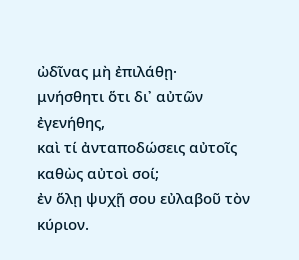ὠδῖνας μὴ ἐπιλάθῃ·
μνήσθητι ὅτι δι᾿ αὐτῶν ἐγενήθης,
καὶ τί ἀνταποδώσεις αὐτοῖς καθὼς αὐτοὶ σοί;
ἐν ὅλῃ ψυχῇ σου εὐλαβοῦ τὸν κύριον.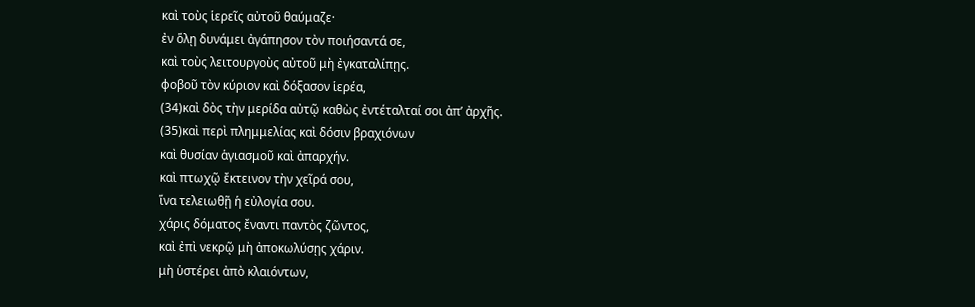καὶ τοὺς ἱερεῖς αὐτοῦ θαύμαζε·
ἐν ὅλῃ δυνάμει ἀγάπησον τὸν ποιήσαντά σε,
καὶ τοὺς λειτουργοὺς αὐτοῦ μὴ ἐγκαταλίπῃς.
φοβοῦ τὸν κύριον καὶ δόξασον ἱερέα,
(34)καὶ δὸς τὴν μερίδα αὐτῷ καθὼς ἐντέταλταί σοι ἀπʼ ἀρχῆς.
(35)καὶ περὶ πλημμελίας καὶ δόσιν βραχιόνων
καὶ θυσίαν ἁγιασμοῦ καὶ ἀπαρχήν.
καὶ πτωχῷ ἔκτεινον τὴν χεῖρά σου,
ἵνα τελειωθῇ ἡ εὐλογία σου.
χάρις δόματος ἔναντι παντὸς ζῶντος,
καὶ ἐπὶ νεκρῷ μὴ ἀποκωλύσῃς χάριν.
μὴ ὑστέρει ἀπὸ κλαιόντων,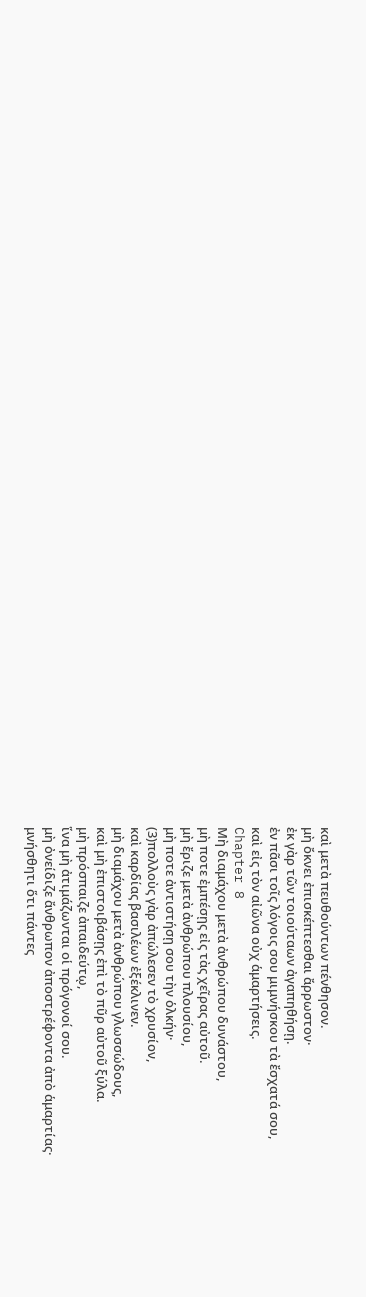καὶ μετὰ πευθούντων πένθησον.
μὴ ὄκνει ἐπισκέπτεσθαι ἄρρωστον·
ἐκ γὰρ τῶν τοιούταων ἀγαπηθήσῃ.
ἐν πᾶσι τοῖς λόγοις σου μιμνήσκου τὰ ἔσχατά σου,
καὶ εἰς τὸν αἰῶνα οὐχ ἁμαρτήσεις.
Chapter 8
Μὴ διαμάχου μετὰ ἀνθρώπου δυνάστου,
μὴ ποτε ἐμπέσῃς εἰς τὰς χεῖρας αὐτοῦ.
μὴ ἔριζε μετὰ ἀνθρώπου πλουσίου,
μὴ ποτε ἀντιστήσῃ σου τὴν ὁλκήν·
(3)πολλοὺς γὰρ ἀπώλεσεν τὸ χρυσίον,
καὶ καρδίας βασιλέων ἐξέκλινεν.
μὴ διαμάχου μετὰ ἀνθρώπου γλωσσώδους,
καὶ μὴ ἐπιστοιβάσῃς ἐπὶ τὸ πῦρ αὐτοῦ ξύλα.
μὴ πρόσπαιζε ἀπαιδεύτῳ,
ἵνα μὴ ἀτιμάζωνται οἱ πρόγονοί σου.
μὴ ὀνείδιζε ἄνθρωπον ἀποστρέφοντα ἀπὸ ἁμαρτίας·
μνήσθητι ὅτι πάντες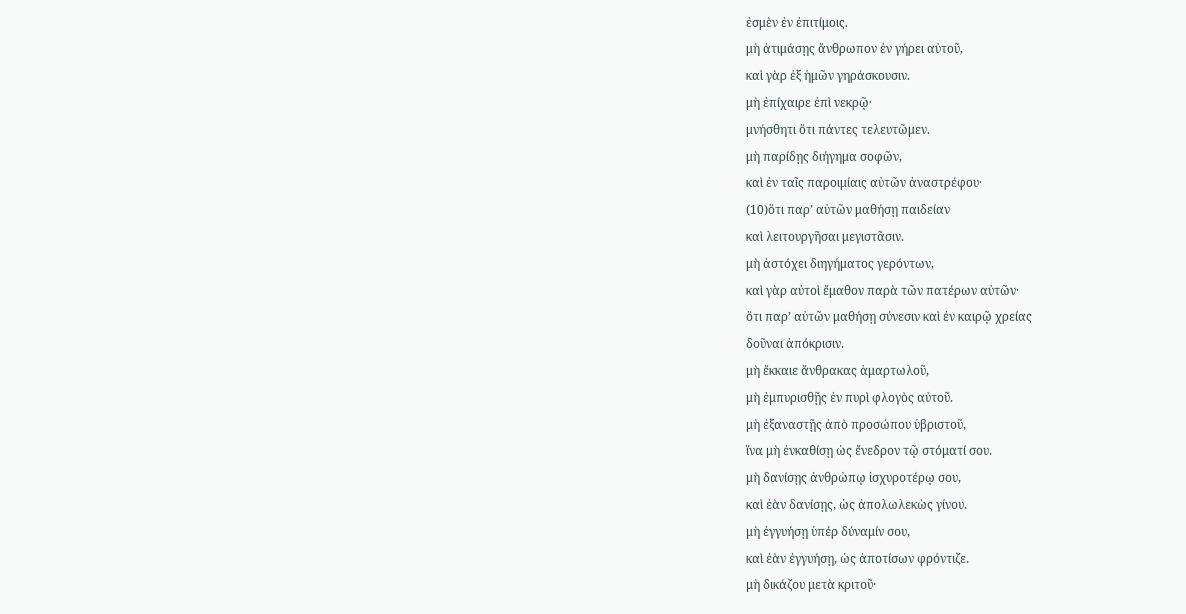ἐσμὲν ἐν ἐπιτίμοις.
μὴ ἀτιμάσῃς ἄνθρωπον ἐν γήρει αὐτοῦ,
καὶ γὰρ ἐξ ἡμῶν γηράσκουσιν.
μὴ ἐπίχαιρε ἐπὶ νεκρῷ·
μνήσθητι ὅτι πάντες τελευτῶμεν.
μὴ παρίδῃς διήγημα σοφῶν,
καὶ ἐν ταῖς παροιμίαις αὐτῶν ἀναστρέφου·
(10)ὅτι παρʼ αὐτῶν μαθήσῃ παιδείαν
καὶ λειτουργῆσαι μεγιστᾶσιν.
μὴ ἀστόχει διηγήματος γερόντων,
καὶ γὰρ αὐτοὶ ἔμαθον παρὰ τῶν πατέρων αὐτῶν·
ὅτι παρʼ αὐτῶν μαθήσῃ σύνεσιν καὶ ἐν καιρῷ χρείας
δοῦναι ἀπόκρισιν.
μὴ ἔκκαιε ἄνθρακας ἁμαρτωλοῦ,
μὴ ἐμπυρισθῇς ἐν πυρὶ φλογὸς αὐτοῦ.
μὴ ἐξαναστῇς ἀπὸ προσώπου ὑβριστοῦ,
ἵνα μὴ ἐνκαθίσῃ ὡς ἔνεδρον τῷ στόματί σου.
μὴ δανίσῃς ἀνθρὠπῳ ἰσχυροτέρῳ σου,
καὶ ἐὰν δανίσῃς, ὡς ἀπολωλεκὼς γίνου.
μὴ ἐγγυήσῃ ὑπέρ δύναμίν σου,
καὶ ἐὰν ἐγγυήσῃ, ὡς ἀποτίσων φρόντιζε.
μὴ δικάζου μετὰ κριτοῦ·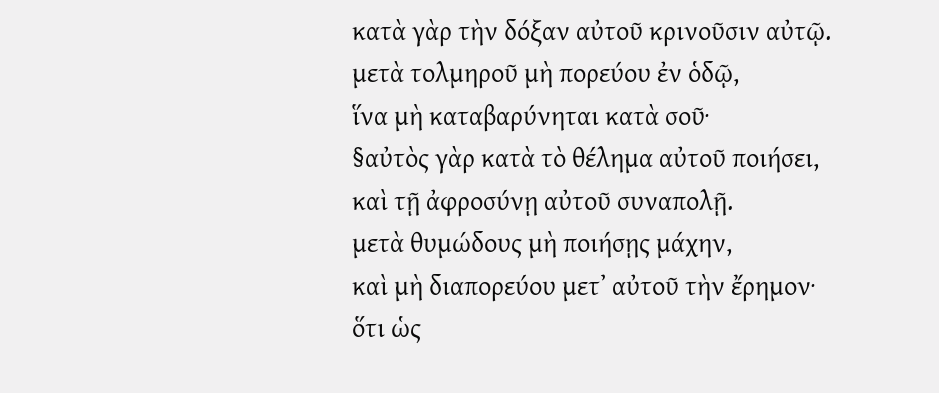κατὰ γὰρ τὴν δόξαν αὐτοῦ κρινοῦσιν αὐτῷ.
μετὰ τολμηροῦ μὴ πορεύου ἐν ὁδῷ,
ἵνα μὴ καταβαρύνηται κατὰ σοῦ·
§αὐτὸς γὰρ κατὰ τὸ θέλημα αὐτοῦ ποιήσει,
καὶ τῇ ἀφροσύνῃ αὐτοῦ συναπολῇ.
μετὰ θυμώδους μὴ ποιήσῃς μάχην,
καὶ μὴ διαπορεύου μετʼ αὐτοῦ τὴν ἔρημον·
ὅτι ὡς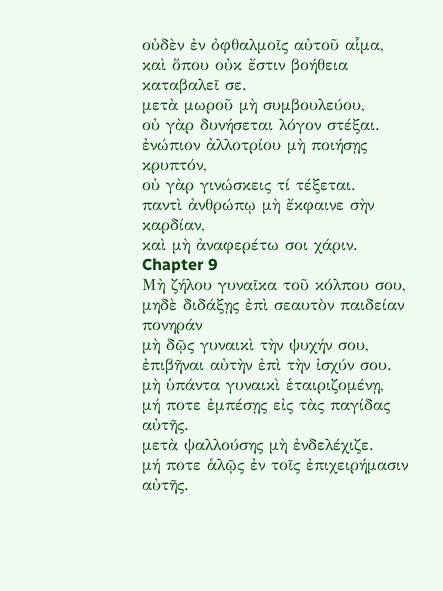οὐδὲν ἐν ὀφθαλμοῖς αὐτοῦ αἷμα,
καὶ ὅπου οὐκ ἔστιν βοήθεια καταβαλεῖ σε.
μετὰ μωροῦ μὴ συμβουλεύου,
οὐ γὰρ δυνήσεται λόγον στέξαι.
ἐνώπιον ἀλλοτρίου μὴ ποιήσῃς κρυπτόν,
οὐ γὰρ γινώσκεις τί τέξεται.
παντὶ ἀνθρώπῳ μὴ ἔκφαινε σὴν καρδίαν,
καὶ μὴ ἀναφερέτω σοι χάριν.
Chapter 9
Μὴ ζήλου γυναῖκα τοῦ κόλπου σου,
μηδὲ διδάξῃς ἐπὶ σεαυτὸν παιδείαν πονηράν
μὴ δῷς γυναικὶ τὴν ψυχήν σου,
ἐπιβῆναι αὐτὴν ἐπὶ τὴν ἰσχύν σου.
μὴ ὑπάντα γυναικὶ ἑταιριζομένῃ,
μή ποτε ἐμπέσῃς εἰς τὰς παγίδας αὐτῆς.
μετὰ ψαλλούσης μὴ ἐνδελέχιζε.
μή ποτε ἁλῷς ἐν τοῖς ἐπιχειρήμασιν αὐτῆς.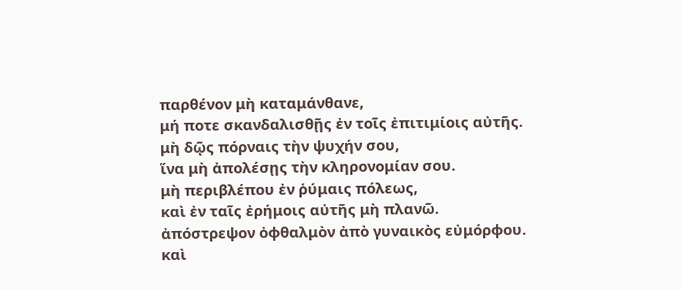παρθένον μὴ καταμάνθανε,
μή ποτε σκανδαλισθῇς ἐν τοῖς ἐπιτιμίοις αὐτῆς.
μὴ δῷς πόρναις τὴν ψυχήν σου,
ἵνα μὴ ἀπολέσῃς τὴν κληρονομίαν σου.
μὴ περιβλέπου ἐν ῥύμαις πόλεως,
καὶ ἐν ταῖς ἐρήμοις αὐτῆς μὴ πλανῶ.
ἀπόστρεψον ὀφθαλμὸν ἀπὸ γυναικὸς εὐμόρφου.
καὶ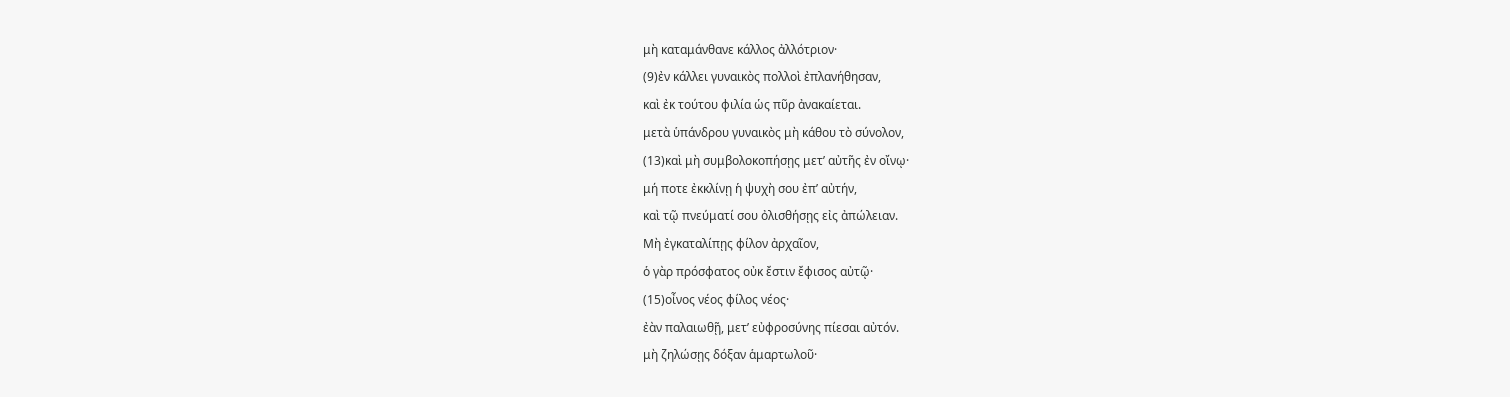μὴ καταμάνθανε κάλλος ἀλλότριον·
(9)ἐν κάλλει γυναικὸς πολλοὶ ἐπλανήθησαν,
καὶ ἐκ τούτου φιλία ὡς πῦρ ἀνακαίεται.
μετὰ ὑπάνδρου γυναικὸς μὴ κάθου τὸ σύνολον,
(13)καὶ μὴ συμβολοκοπήσῃς μετʼ αὐτῆς ἐν οἴνῳ·
μή ποτε ἐκκλίνῃ ἡ ψυχὴ σου ἐπʼ αὐτήν,
καὶ τῷ πνεύματί σου ὀλισθήσῃς εἰς ἀπώλειαν.
Μὴ ἐγκαταλίπῃς φίλον ἀρχαῖον,
ὁ γὰρ πρόσφατος οὐκ ἔστιν ἔφισος αὐτῷ·
(15)οἶνος νέος φίλος νέος·
ἐὰν παλαιωθῇ, μετʼ εὐφροσύνης πίεσαι αὐτόν.
μὴ ζηλώσῃς δόξαν ἁμαρτωλοῦ·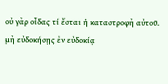οὐ γὰρ οἶδας τί ἔσται ἡ καταστροφὴ αὐτοῦ.
μὴ εὐδοκήσῃς ἐν εὐδοκίᾳ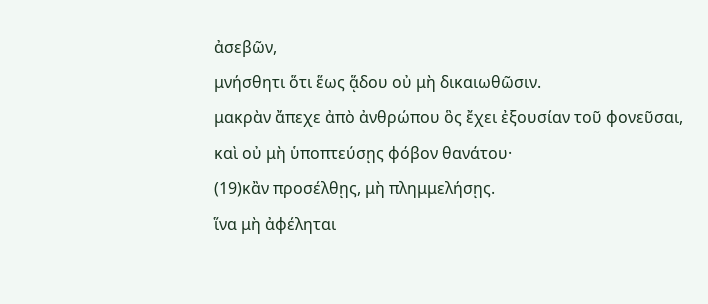ἀσεβῶν,
μνήσθητι ὅτι ἕως ᾅδου οὐ μὴ δικαιωθῶσιν.
μακρὰν ἄπεχε ἀπὸ ἀνθρώπου ὃς ἔχει ἐξουσίαν τοῦ φονεῦσαι,
καὶ οὐ μὴ ὑποπτεύσῃς φόβον θανάτου·
(19)κἂν προσέλθῃς, μὴ πλημμελήσῃς.
ἵνα μὴ ἀφέληται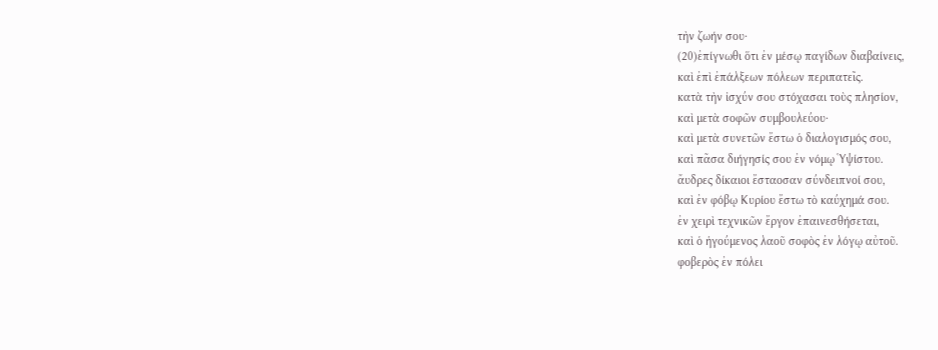τὴν ζωήν σου·
(20)ἐπίγνωθι ὅτι ἐν μέσῳ παγίδων διαβαίνεις,
καὶ ἐπὶ ἐπάλξεων πόλεων περιπατεῖς.
κατὰ τὴν ἰσχύν σου στόχασαι τοὺς πλησίον,
καὶ μετὰ σοφῶν συμβουλεύου·
καὶ μετὰ συνετῶν ἔστω ὁ διαλογισμός σου,
καὶ πᾶσα διήγησίς σου ἐν νόμῳ Ὑψίστου.
ἄυδρες δίκαιοι ἔσταοσαν σύνδειπνοί σου,
καὶ ἐν φόβῳ Κυρίου ἔστω τὸ καύχημά σου.
ἐν χειρὶ τεχνικῶν ἔργον ἐπαινεσθήσεται,
καὶ ὁ ἡγούμενος λαοῦ σοφὸς ἐν λόγῳ αὐτοῦ.
φοβερὸς ἐν πόλει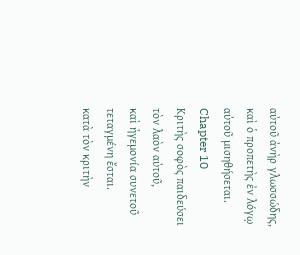αὐτοῦ ἀνὴρ γλωσσώδης,
καὶ ὁ προπετὴς ἐν λόγῳ αὐτοῦ μισηθήσεται.
Chapter 10
Κριτὴς σοφὸς παιδεύσει τὸν λαὸν αὐτοῦ,
καὶ ἡγεμονία συνετοῦ τεταγμένη ἔσται.
κατὰ τὸν κριτὴν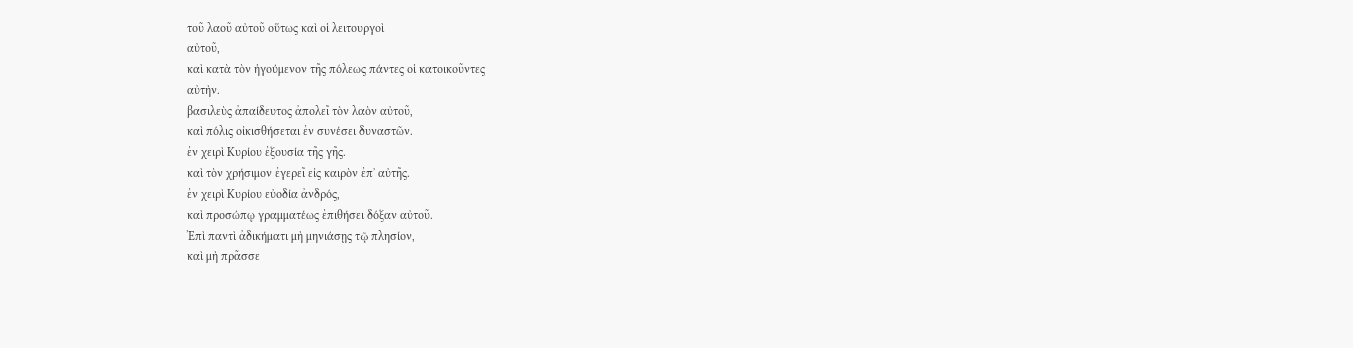τοῦ λαοῦ αὐτοῦ οὕτως καὶ οἱ λειτουργοὶ
αὐτοῦ,
καὶ κατὰ τὸν ἡγούμενον τῆς πόλεως πάντες οἱ κατοικοῦντες
αὐτὴν.
βασιλεὺς ἀπαίδευτος ἀπολεῖ τὸν λαὸν αὐτοῦ,
καὶ πόλις οἰκισθήσεται ἐν συνέσει δυναστῶν.
ἐν χειρὶ Κυρίου ἐξουσία τῆς γῆς.
καὶ τὸν χρήσιμον ἐγερεῖ εἰς καιρὸν ἐπʼ αὐτῆς.
ἐν χειρὶ Κυρίου εὐοδία ἀνδρός,
καὶ προσώπῳ γραμματέως ἐπιθήσει δόξαν αὐτοῦ.
Ἐπὶ παντὶ ἀδικήματι μὴ μηνιάσῃς τῷ πλησίον,
καὶ μὴ πρᾶσσε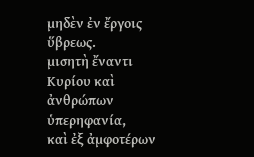μηδὲν ἐν ἔργοις ὕβρεως.
μισητὴ ἔναντι Κυρίου καὶ ἀνθρώπων ὑπερηφανία,
καὶ ἐξ ἀμφοτέρων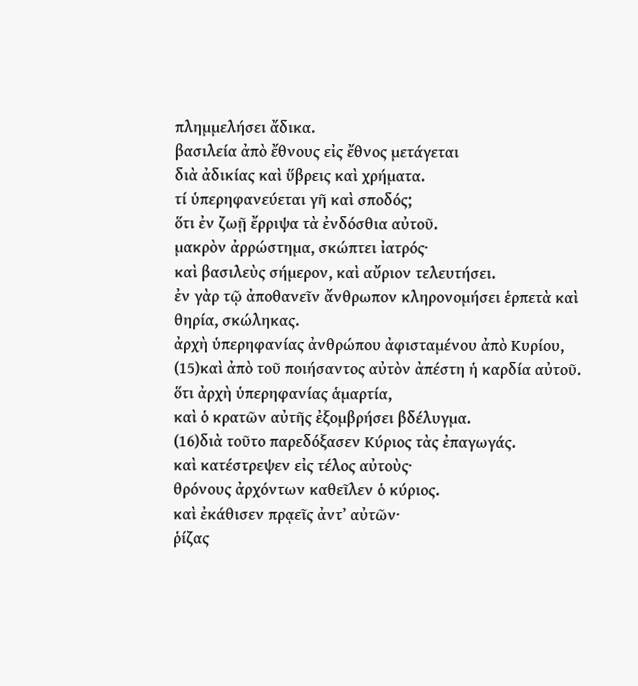πλημμελήσει ἄδικα.
βασιλεία ἀπὸ ἔθνους εἰς ἔθνος μετάγεται
διὰ ἀδικίας καὶ ὕβρεις καὶ χρήματα.
τί ὑπερηφανεύεται γῆ καὶ σποδός;
ὅτι ἐν ζωῇ ἔρριψα τὰ ἐνδόσθια αὐτοῦ.
μακρὸν ἀρρώστημα, σκώπτει ἰατρός·
καὶ βασιλεὺς σήμερον, καὶ αὔριον τελευτήσει.
ἐν γὰρ τῷ ἀποθανεῖν ἄνθρωπον κληρονομήσει ἑρπετὰ καὶ
θηρία, σκώληκας.
ἀρχὴ ὑπερηφανίας ἀνθρώπου ἀφισταμένου ἀπὸ Κυρίου,
(15)καὶ ἀπὸ τοῦ ποιήσαντος αὐτὸν ἀπέστη ἡ καρδία αὐτοῦ.
ὅτι ἀρχὴ ὑπερηφανίας ἁμαρτία,
καὶ ὁ κρατῶν αὐτῆς ἐξομβρήσει βδέλυγμα.
(16)διὰ τοῦτο παρεδόξασεν Κύριος τὰς ἐπαγωγάς.
καὶ κατέστρεψεν εἰς τέλος αὐτοὺς·
θρόνους ἀρχόντων καθεῖλεν ὁ κύριος.
καὶ ἐκάθισεν πρᾳεῖς ἀντʼ αὐτῶν·
ῥίζας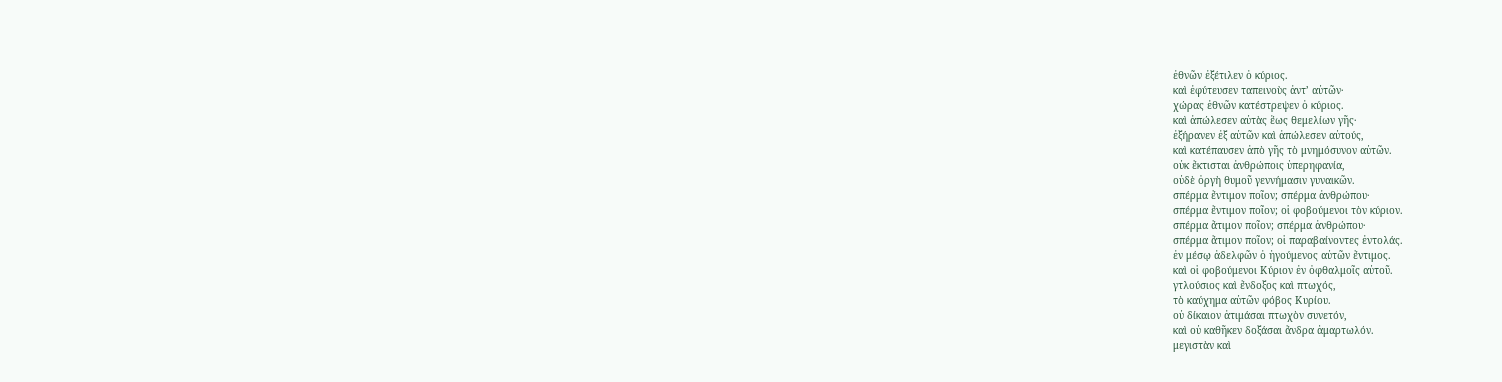ἐθνῶν ἐξέτιλεν ὁ κύριος.
καὶ ἐφύτευσεν ταπεινοὺς ἀντʼ αὐτῶν·
χώρας ἐθνῶν κατέστρεψεν ὁ κύριος.
καὶ ἀπώλεσεν αὐτὰς ἕως θεμελίων γῆς·
ἐξήρανεν ἐξ αὐτῶν καὶ ἀπώλεσεν αὐτούς,
καὶ κατέπαυσεν ἀπὸ γῆς τὸ μνημόσυνον αὐτῶν.
οὐκ ἔκτισται ἀνθρώποις ὑπερηφανία,
οὐδὲ ὀργὴ θυμοῦ γεννήμασιν γυναικῶν.
σπέρμα ἔντιμον ποῖον; σπέρμα ἀνθρώπου·
σπέρμα ἔντιμον ποῖον; οἱ φοβούμενοι τὸν κύριον.
σπέρμα ἄτιμον ποῖον; σπέρμα ἀνθρώπου·
σπέρμα ἄτιμον ποῖον; οἱ παραβαίνοντες ἐντολάς.
ἐν μέσῳ ἀδελφῶν ὁ ἡγούμενος αὐτῶν ἔντιμος.
καὶ οἱ φοβούμενοι Κύριον ἐν ὀφθαλμοῖς αὐτοῦ.
γτλούσιος καὶ ἔνδοξος καὶ πτωχός,
τὸ καύχημα αὐτῶν φόβος Κυρίου.
οὐ δίκαιον ἀτιμάσαι πτωχὸν συνετόν,
καὶ οὐ καθῆκεν δοξάσαι ἄνδρα ἁμαρτωλόν.
μεγιστὰν καὶ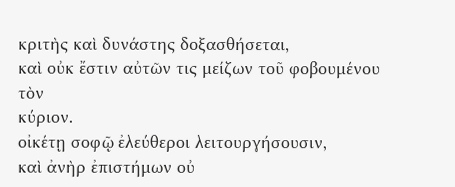κριτὴς καὶ δυνάστης δοξασθήσεται,
καὶ οὐκ ἔστιν αὐτῶν τις μείζων τοῦ φοβουμένου τὸν
κύριον.
οἰκέτῃ σοφῷ ἐλεύθεροι λειτουργήσουσιν,
καὶ ἀνὴρ ἐπιστήμων οὐ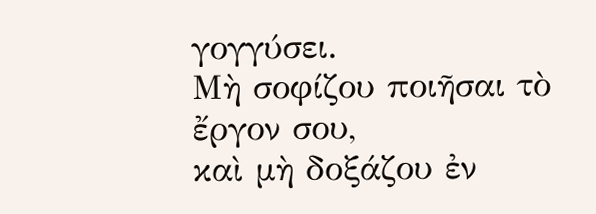γογγύσει.
Μὴ σοφίζου ποιῆσαι τὸ ἔργον σου,
καὶ μὴ δοξάζου ἐν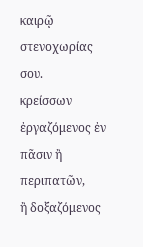καιρῷ στενοχωρίας σου.
κρείσσων ἐργαζόμενος ἐν πᾶσιν ἢ περιπατῶν,
ἢ δοξαζόμενος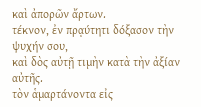καὶ ἀπορῶν ἄρτων.
τέκνον, ἐν πρᾳύτητι δόξασον τὴν ψυχήν σου,
καὶ δὸς αὐτῇ τιμὴν κατὰ τὴν ἀξίαν αὐτῆς.
τὸν ἁμαρτάνοντα εἰς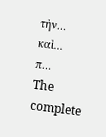τὴν…
καὶ…
π…
The complete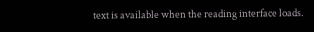text is available when the reading interface loads.